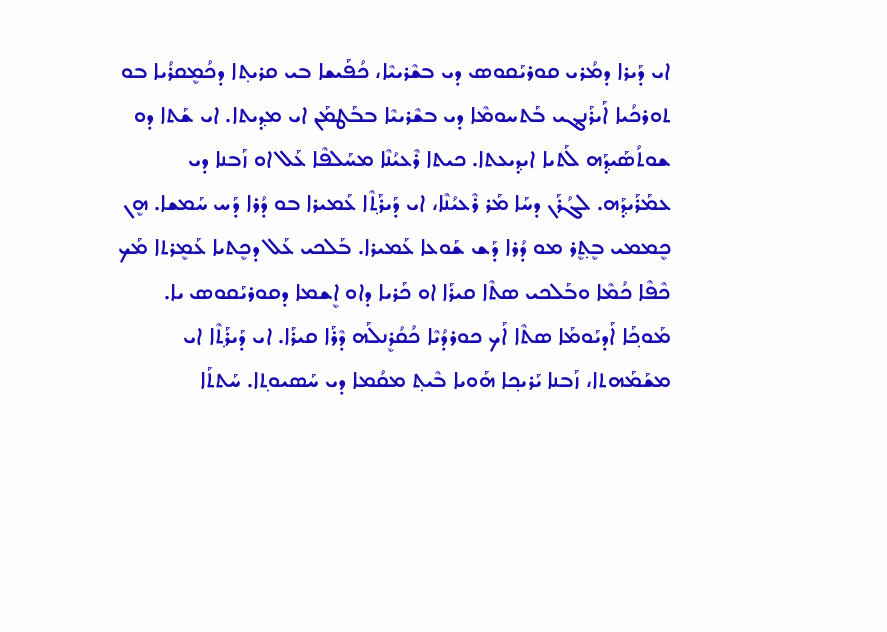ܐܝ ܕܰܝܪܐ ܕܡܳܪܝ ܩܘܪܝܰܩܘܣ ܕܝ ܒܫܶܪܝܝܶܐ، ܟܳܦܰܝܫܐ ܒܝ ܩܪܝܬ݂ܐ ܕܟܳܡܷܩܪܳܝܐ ܒܘ ܬܘܪܟܳܝܐ ܐܰܝܪܰܢܔܝ ܒܰܬܚܘܡܶܐ ܕܝ ܒܫܶܪܝܝܶܐ ܒܒܰܛܡܰܢ ܐܝ ܡܕ݂ܝܬܐ. ܐܝ ܫܰܬܐ ܕܘ ܫܘܬܳܣܰܝܕ݂ܰܗ ܠܰܬܝܐ ܐܝܕ݂ܝܥܬܐ. ܟܝܬܐ ܪܶܥܝܳܢܶܐ ܡܚܰܠܦܶܐ ܥܰܠ ܐܘ ܙܰܒܢܐ ܕܝ ܥܡܰܪܰܝܕ݂ܰܗ. ܠܓܳܪܰܢ ܕܚܰܐ ܡܰܪ ܪܶܥܝܳܢܶܐ، ܐܝ ܕܰܝܪܰܬ݂ܶܐ ܥܰܡܝܪܐ ܒܘ ܕܳܪܐ ܕܰܚ ܚܰܡܫܐ. ܗܷܢ ܟܷܡܡܝ ܒܷܬ݂ܷܪ ܡܘ ܕܳܪܐ ܕܰܫ ܫܰܘܥܐ ܥܰܡܝܪܐ. ܒܰܠܟܝ ܥܰܠ ܕܟܷܬܝܐ ܥܰܡܷܪܬܐ ܡܰܟ ܟܶܦܶܐ ܟܳܡܶܐ ܘܒܰܠܟܝ ܣܬܶܐ ܩܝܪܰܐ ܐܘ ܟܰܪܝܐ ܕܐܘ ܐܷܫܡܐ ܕܩܘܪܝܰܩܘܣ ܝܐ. ܡܰܘܟ݂ܰܐ ܐܰܕܝܰܘܡܰܐ ܣܬܶܐ ܐܰܟ ܟܘܪܕܳܝܶܐ ܟܳܩܳܪܷܢܠܰܗ ܕܶܪܰܐ ܩܝܪܰܐ. ܐܝ ܕܰܝܪܰܬ݂ܶܐ ܐܝ ܡܫܰܡܰܗܬܐ، ܙܰܒܢܐ ܝܰܪܝܟ݂ܐ ܗܰܘܝܐ ܒܶܝܬ݂ ܡܩܳܡܐ ܕܝ ܚܰܣܝܘܬ݂ܐ. ܚܰܬܬܰܐ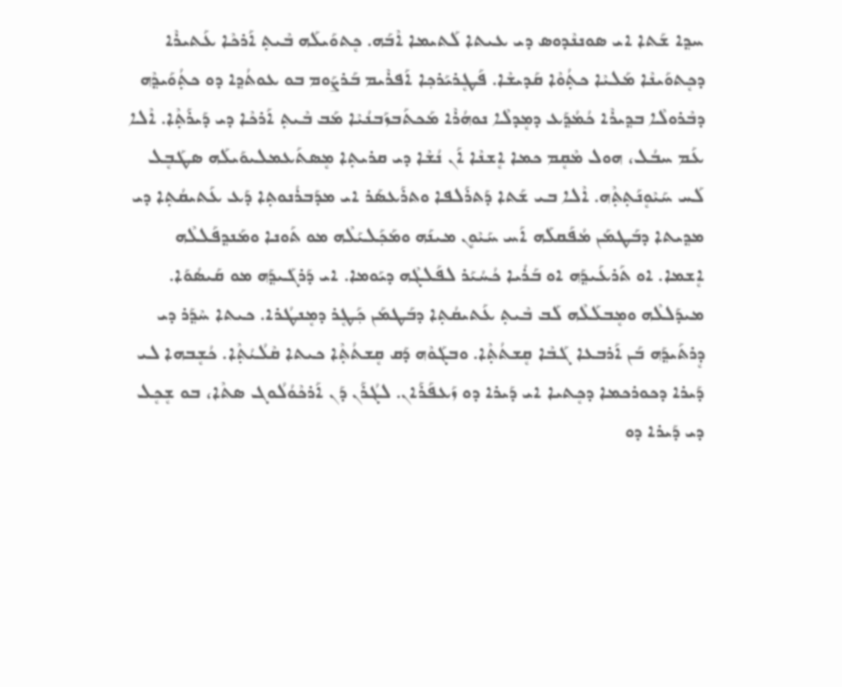ܚܕ݂ܐ ܫܰܬܐ ܐܝ ܣܘܢܢܶܕܘܣ ܕܝ ܥܝܬܐ ܠܰܬܝܡܐ ܐܶܒܰܗ. ܟܷܬܘܰܝܠܰܗ ܒܶܝܬ݂ ܐܰܪܟܶܐ ܥܰܬܝܪܶܐ ܕܟܷܬܘܰܝܢܶܐ ܡܰܠܝܶܐ ܟܬ݂ܳܘܶܐ ܩܰܕܝܫܶܐ. ܦܰܛܷܪܝܰܪܟ݂ܐ ܐܰܦܪܶܝܡ ܒܰܪܨܰܘܡ ܒܘ ܥܘܬܳܕ݂ܐ ܕܘ ܟܬ݂ܳܘܰܝܕ݂ܶܗ ܕܒܶܪܘܠܶܐ ܒܕ݂ܝܪܶܐ ܟܳܡܳܕ݂ܰܥ ܕܡܷܕܠܶܐ ܢܘܗܳܪܶܐ ܡܰܟܬܰܒܙܰܒܢܳܝܶܐ ܡܰܒ ܒܶܝܬ݂ ܐܰܪܟܶܐ ܕܝ ܕܰܝܪܰܬ݂ܶܐ. ܐܶܠܐ ܥܰܡ ܚܒܳܠ، ܗܘܠ ܡܶܩܷܡ ܟܡܐ ܐܷܫܢܶܐ ܐܰܢ ܢܳܫܶܐ ܕܝ ܩܪܝܬ݂ܐ ܡܷܣܬܰܥܡܠܝܘܰܝܠܰܗ ܤܛܰܒܷܠ ܠܰܚ ܚܰܝܶܘܷܢܰܬ݂ܬ݂ܶܗ. ܐܶܠܐ ܒܝ ܫܰܬܐ ܕܰܬܪܰܠܦܐ ܘܬܪܰܥܣܰܪ ܐܝ ܡܕܰܒܪܳܢܘܬ݂ܐ ܕܰܥ ܥܰܬܝܩܳܬ݂ܐ ܕܝ ܡܕ݂ܝܬܐ ܕܒܰܛܡܰܢ ܡܳܦܰܩܠܰܗ ܐܰܚ ܚܰܝܶܘܷܢ ܡܝܢܰܗ ܘܡܰܟ݂ܰܠܝܰܠܶܗ ܡܘ ܬܰܘܢܐ ܘܡܰܢܕ݂ܦܰܠܠܶܗ ܐܷܫܡܐ. ܐܘ ܬܰܪܥܰܝܕ݂ܰܗ ܐܘ ܒܰܪܳܝܐ ܟܳܚܳܝܰܪ ܠܦܰܠܓܶܗ ܕܝܰܘܡܐ. ܐܝ ܕܰܪܓܰܝܕ݂ܰܗ ܡܘ ܩܰܝܣܳܘܰܐ. ܡܝܕܰܠܠܶܗ ܘܡܷܒܠܰܠܶܗ ܠܰܒ ܒܶܝܬ݂ ܥܰܬܝܩܳܬ݂ܐ ܕܒܰܛܡܰܢ ܟ݂ܰܛܷܪ ܕܡܷܢܛܳܪܐ. ܟܝܬܐ ܚܶܕ݂ܰܪ ܕܝ ܕܷܪܬܰܝܕ݂ܰܗ ܒܰܢ ܐܰܪܒܥܐ ܓܰܒܶܐ ܩܷܫܬܳܬ݂ܶܐ. ܘܒܓܰܘܶܗ ܕܰܩ ܩܷܫܬܳܬ݂ܶܐ ܟܝܬܐ ܩܶܠܳܝܳܬ݂ܶܐ. ܟܳܫܷܒܗܐ ܠܝ ܕܰܝܪܐ ܕܟܘܪܟܡܐ ܕܟܷܬܝܐ ܐܝ ܕܰܝܪܐ ܕܘ ܙܰܥܦܰܪܰܐܢ. ܠܓܳܪܰܢ ܕܰܢ ܐܰܪܟܶܘܳܠܳܘܓ ܣܬܶܐ، ܒܘ ܫܷܟܷܠ ܕܝ ܕܰܝܪܐ ܕܘ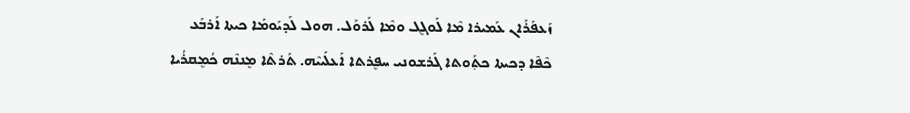ܙܰܥܦܰܪܰܐܢ ܥܰܡܝܪܐ ܡܶܐ ܠܰܘܓ݂ܷܠ ܘܡܶܐ ܠܰܪܘܰܠ. ܗܘܠ ܠܰܕܝܰܘܡܰܐ ܟܝܬܐ ܐܰܪܒܰܥ ܟܶܦܶܐ ܕܟܝܬܐ ܟܬ݂ܰܘܬܐ ܓܰܪܫܘܢܝ ܚܦܷܪܬܐ ܐܰܥܠܰܝܝܶܗ. ܬܰܪܬܶܐ ܡܷܢܢܶܗ ܟܳܡܷܩܪܳܝܐ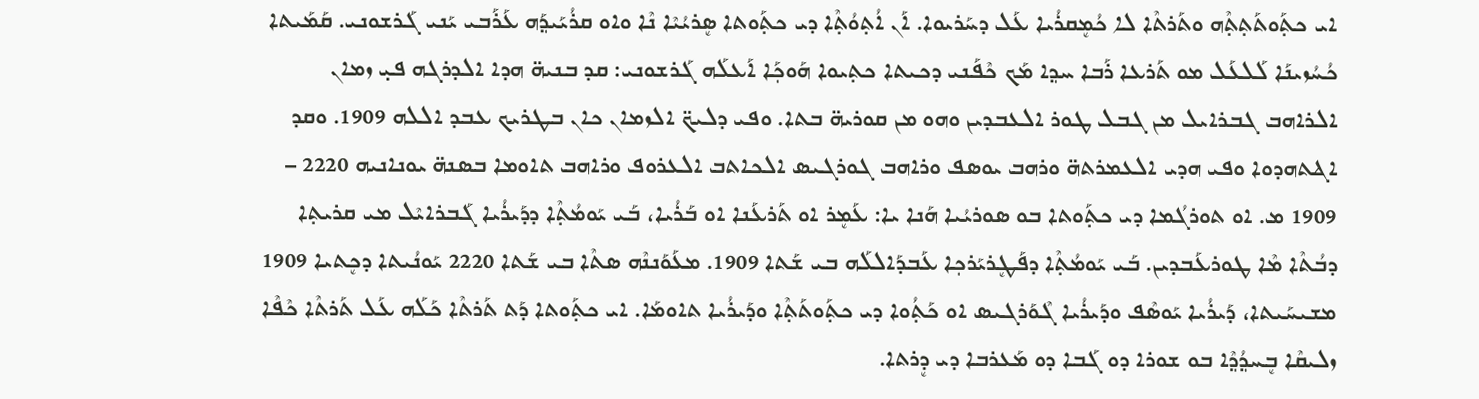ܐܝ ܟܬ݂ܰܘܬܰܬ݂ܬ݂ܶܗ ܘܬܰܪܬܶܐ ܠܐ ܟܳܡܷܩܪܳܝܐ ܥܰܠ ܕܚܰܪܝܘܐ. ܐܰܢ ܐܳܬ݂ܘܳܬ݂ܶܐ ܕܝ ܟܬ݂ܰܘܬܐ ܣܷܪܝܳܝܶܐ ܢܶܐ ܘܐܘ ܩܪܳܝܰܝܕ݂ܰܗ ܥܰܪܰܒܝ ܝܰܢܝ ܓܰܪܫܘܢܝ. ܩܰܡܰܝܬܐ ܟܳܚܳܙܝܢܰܐ ܠܰܠܥܰܠ ܡܘ ܬܰܪܥܐ ܪܰܒܐ ܚܕ݂ܐ ܡܰܟ ܟܶܦܰܢܝ ܕܟܝܬܐ ܟܬ݂ܝܘܐ ܗܰܘܟ݂ܰܐ ܐܰܥܠܰܗ ܓܰܪܫܘܢܝ: ܩܕ ܒܢܝܗ̈ ܗܕܐ ܐܠܕܪܓܗ ܦܝ̣ ܙܡܐܢ ܐܠܪܐܗܒ ܓܒܪܐܝܠ ܡܢ ܓܒܠ ܛܘܪ ܐܠܥܒܕܝܢ ܘܗܘ ܡܢ ܩܘܪܝܗ̈ ܒܬܐ. ܘܦܝ ܕܠܝܟ̈ ܐܠܙܡܐܢ ܟܐܢ ܒܛܪܝܟ ܥܒܕ ܐܠܠܗ 1909. ܘܩܕ ܐܔܬܗܕܘܐ ܘܦܝ ܗܕܝ ܐܠܥܡܪܬܗ̈ ܘܪܗܒ ܝܘܣܦ ܘܪܐܗܒ ܓܘܪܓܝܣ ܐܠܟܐܬܒ ܐܠܥܪܘܦ ܘܪܐܗܒ ܬܐܘܡܐ ܒܣܢܗ̈ ܝܘܢܐܢܝܗ 2220 – 1909 ܡ. ܐܘ ܬܘܪܓܳܡܐ ܕܝ ܟܬ݂ܰܘܬܐ ܒܘ ܣܘܪܝܳܝܐ ܗܰܢܐ ܝܐ: ܥܰܡܷܪ ܐܘ ܬܰܪܥܰܢܐ ܐܘ ܒܰܪܳܝܐ، ܒܰܝ ܝܰܘܡܳܬ݂ܶܐ ܕܕܰܝܪܳܝܐ ܓܰܒܪܐܝܶܠ ܡܝ ܩܪܝܬ݂ܐ ܕܒܳܬܶܐ ܡܶܐ ܛܘܪܥܰܒܕܝܢ. ܒܰܝ ܝܰܘܡܳܬ݂ܶܐ ܕܦܰܛܷܪܝܰܪܟ݂ܐ ܥܰܒܕܰܐܠܠܰܗ ܒܝ ܫܰܬܐ 1909. ܡܥܰܘܰܢܢܶܗ ܣܬܶܐ ܒܝ ܫܰܬܐ 2220 ܝܰܘܢܳܝܬܐ ܕܟܷܬܝܐ 1909 ܡܫܝܚܰܝܬܐ، ܕܰܝܪܳܝܐ ܝܰܘܣܶܦ ܘܕܰܝܪܳܝܐ ܓܶܘܰܪܓܝܣ ܐܘ ܟܰܬ݂ܳܘܐ ܕܝ ܟܬ݂ܰܘܬܰܬ݂ܶܐ ܘܕܰܝܪܳܝܐ ܬܐܘܡܰܐ. ܐܝ ܟܬ݂ܰܘܬܐ ܕܰܬ ܬܰܪܬܶܐ ܟܰܠܰܗ ܥܰܠ ܬܰܪܬܶܐ ܟܶܦܶܐ ܙܠܝܩܶܐ ܒܷܚܕ݂ܳܕ݂ܶܐ ܒܘ ܫܘܪܐ ܕܘ ܓܰܒܐ ܕܘ ܡܰܥܪܒܐ ܕܝ ܕܷܪܬܐ.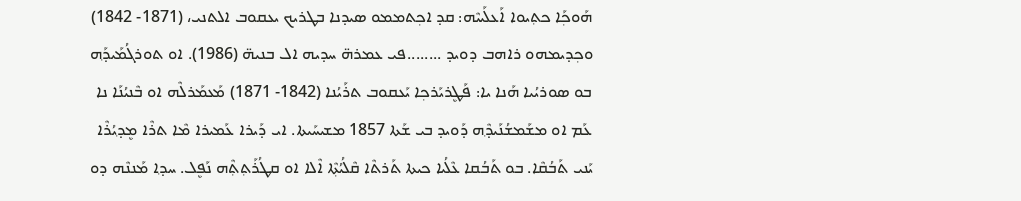ܗܰܘܟ݂ܰܐ ܟܬ݂ܝܘܐ ܐܰܥܠܰܝܝܶܗ: ܩܕ ܐܟ݂ܬܡܡܘ ܣܝܕܢܐ ܒܛܪܝܟ ܝܥܩܘܒ ܐܠܬܢܝ، (1871- 1842) ܘܟ݂ܕܝܡܗܘ ܪܐܗܒ ܕܘܝܕ ........ܦܝ ܥܡܪܗ̈ ܚܕܝܗ ܐܠ ܒܢܝܗ̈ (1986). ܐܘ ܬܘܪܓܳܡܰܝܕ݂ܰܗ ܒܘ ܣܘܪܝܳܝܐ ܗܰܢܐ ܝܐ: ܦܰܛܷܪܝܰܪܟ݂ܐ ܝܰܥܩܘܒ ܬܪܰܝܳܢܐ (1842- 1871) ܡܰܥܡܰܪܠܶܗ ܐܘ ܒܶܢܝܳܢܰܐ ܢܐ ܥܰܡ ܐܘ ܡܫܰܡܫܳܢܰܝܕ݂ܶܗ ܕܰܘܝܕ ܒܝ ܫܰܬܐ 1857 ܡܫܝܚܰܝܬܐ. ܐܝ ܕܰܝܪܐ ܥܰܡܝܪܐ ܡܶܐ ܬܪܶܐ ܡܷܕ݂ܝܳܪܶܐ ܝܰܢܝ ܬܰܒܳܩܶܐ. ܒܘ ܬܰܒܳܩܐ ܥܶܠܳܝܐ ܟܝܬܐ ܬܰܪܬܶܐ ܩܶܠܳܝܳܬ݂ܶܐ ܐܶܠܐ ܐܘ ܩܛܳܪܰܬ݂ܬ݂ܶܗ ܢܰܦܷܠ. ܚܕ݂ܐ ܡܰܢܢܶܗ ܕܘ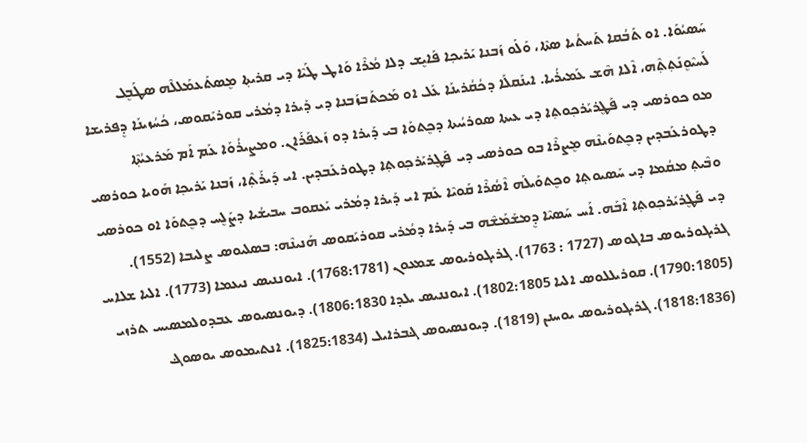ܚܰܣܝܳܘܰܐ. ܐܘ ܬܰܒܳܩܐ ܬܰܚܬܳܝܐ ܣܬܶܐ، ܘܰܠܰܘ ܙܰܒܢܐ ܝܰܪܝܟ݂ܐ ܦܰܐܝܷܫ ܕܠܐ ܡܳܪܶܐ ܘܰܐܛ ܛܰܝܶܐ ܕܝ ܩܪܝܬ݂ܐ ܡܷܣܬܰܥܡܰܠܠܶܗ ܤܛܰܒܷܠ ܠܰܚܝܶܘܷܢܰܬ݂ܬ݂ܶܗ، ܐܶܠܐ ܗܶܫ ܥܰܡܝܪܳܝܐ. ܐܝܢܰܩܠܰܐ ܕܟܳܩܳܪܝܢܰܐ ܥܰܠ ܐܘ ܡܰܟܬܰܒܙܰܒܢܐ ܕܝ ܕܰܝܪܐ ܕܡܳܪܝ ܩܘܪܝܰܩܘܣ، ܟܳܚܳܙܝܢܰܐ ܕܷܦܪܝܫܐ ܡܘ ܟܘܪܣܝ ܕܝ ܦܰܛܷܪܝܰܪܟ݂ܘܬ݂ܐ ܕܝ ܥܝܬܐ ܣܘܪܝܳܝܬܐ ܕܟܷܬܘܰܐ ܒܝ ܕܰܝܪܐ ܕܘ ܙܰܥܦܰܪܰܐܢ. ܘܡܨܝܪܳܘܰܐ ܥܰܡ ܐܰܡ ܡܰܪܥܝܳܬ݂ܶܐ ܕܛܘܪܥܰܒܕܝܢ ܕܟܷܬܘܰܝܢܶܗ ܡܷܨܪܶܐ ܒܘ ܟܘܪܣܝ ܕܝ ܦܰܛܷܪܝܰܪܟ݂ܘܬ݂ܐ ܕܛܘܪܥܰܒܕܝܢ. ܐܝ ܕܰܝܪܰܬ݂ܶܐ، ܙܰܒܢܐ ܝܰܪܝܟ݂ܐ ܗܰܘܝܐ ܟܘܪܣܝ ܘܒܶܝܬ݂ ܡܩܳܡܐ ܕܝ ܚܰܣܝܘܬ݂ܐ ܘܟܷܬܘܰܝܠܰܗ ܐܶܣܳܪܶܐ ܩܰܘܝܶܐ ܥܰܡ ܐܝ ܕܰܝܪܐ ܕܡܳܪܝ ܝܰܥܩܘܒ ܚܒܝܫܳܝܐ ܕܨܰܠܷܚ ܕܟܷܬܘܰܐ ܐܘ ܟܘܪܣܝ ܕܝ ܦܰܛܷܪܝܰܪܟ݂ܘܬ݂ܐ ܐܶܒܰܗ. ܐܰܚ ܚܰܣܝܶܐ ܕܷܡܫܰܡܰܫܶܗ ܒܝ ܕܰܝܪܐ ܕܡܳܪܝ ܩܘܪܝܰܩܘܣ ܗܰܢܝܢܶܗ: ܒܣܠܝܘܣ ܨܠܝܒܐ (1552). ܓܪܝܓܘܪܝܘܣ ܒܐܓܘܣ (1727 : 1763). ܓܪܝܓܘܪܝܘܣ ܫܡܥܘܢ (1768:1781). ܐܝܘܢܢܝܣ ܢܝܥܡܐ (1773). ܐܠܝܐ ܫܠܐܚ (1790:1805). ܩܘܪܝܠܠܘܣ ܐܠܝܐ 1802:1805). ܐܝܘܢܢܝܣ ܝܠܕܐ 1806:1830). ܕܝܘܢܣܝܘܣ ܥܒܕܘܠܡܣܝܚ ܬܪܙܝ (1818:1836). ܓܪܝܓܘܪܝܘܣ ܝܘܚܢܢ (1819). ܕܝܘܢܣܝܘܣ ܔܒܪܐܝܠ (1825:1834). ܐܢܬܝܡܘܣ ܝܘܣܘܔ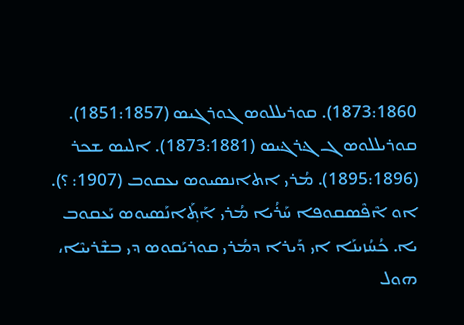1873:1860). ܩܘܪܝܠܠܘܣ ܓܘܪܓܝܣ (1851:1857). ܩܘܪܝܠܠܘܣ ܓ ܔܪܔܝܣ (1873:1881). ܐܠܝܣ ܫܟܪ (1895:1896). ܡܳܪܝ ܐܬܐܢܣܝܘܣ ܝܥܩܘܒ (1907: ؟). ܐܘ ܐܶܦܶܣܩܘܦܐ ܚܰܪܳܝܐ ܡܳܪܝ ܐܰܬ݂ܰܐܢܰܣܝܘܣ ܝܰܥܩܘܒ ܝܐ. ܟܳܚܳܙܝܢܰܐ ܐܝ ܕܰܝܪܐ ܕܡܳܪܝ ܩܘܪܝܰܩܘܣ ܕܝ ܒܫܶܪܝܝܶܐ، ܗܘܠ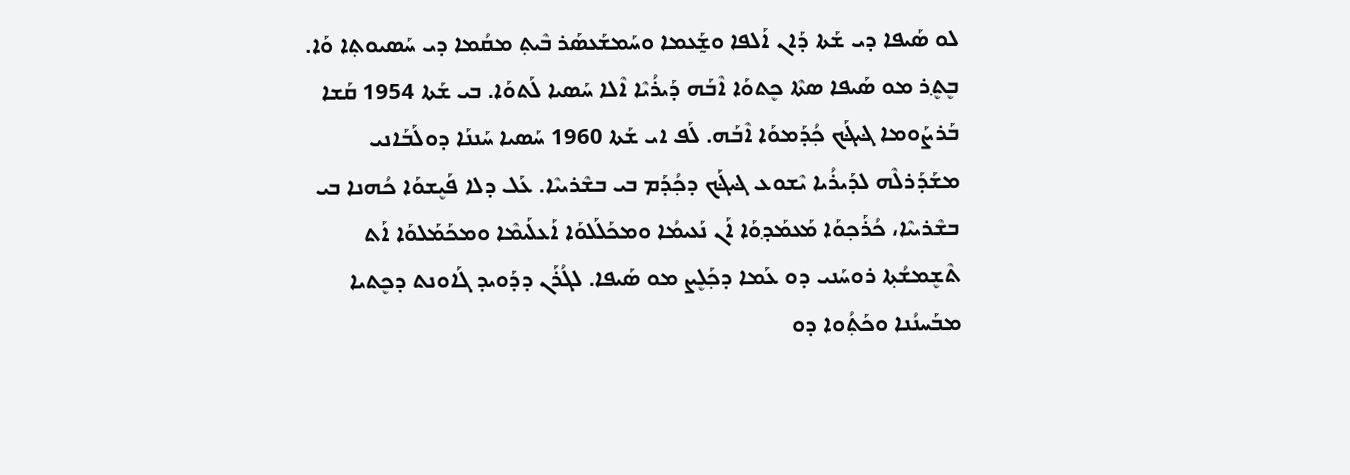ܠܘ ܣܰܝܦܐ ܕܝ ܫܰܬܐ ܕܰܐܢ ܐܰܠܦܐ ܘܫ̰ܰܥܡܐ ܘܚܰܡܫܰܥܣܰܪ ܒܶܝܬ݂ ܡܩܳܡܐ ܕܝ ܚܰܣܝܘܬ݂ܐ ܘܰܐ. ܒܷܬ݂ܷܪ ܡܘ ܣܰܝܦܐ ܣܬܶܐ ܟܷܬܘܰܐ ܐܶܒܰܗ ܕܰܝܪܳܝܶܐ ܐܶܠܐ ܚܰܣܝܐ ܠܰܬܘܰܐ. ܒܝ ܫܰܬܐ 1954 ܩܰܫܐ ܒܰܪܨܰܘܡܐ ܔܝܔܰܟ ܟ݂ܳܕܰܡܘܰܐ ܐܶܒܰܗ. ܠܰܦ ܐܝ ܫܰܬܐ 1960 ܚܰܣܝܐ ܚܰܢܢܰܐ ܕܘܠܰܒܰܐܢܝ ܡܫܰܕܰܪܠܶܗ ܠܕܰܝܪܳܝܐ ܝܶܫܘܥ ܔܝܔܰܟ ܕܟ݂ܳܕܰܡ ܒܝ ܒܫܶܪܝܝܶܐ. ܥܰܠ ܕܠܐ ܦܰܝܷܫܘܰܐ ܟܳܗܢܐ ܒܝ ܒܫܶܪܝܝܶܐ، ܟܳܪܰܟ݂ܘܰܐ ܡܰܥܡܰܕ݂ܘܰܐ ܐܰܢ ܢܰܥܝܡܳܐ ܘܡܟܰܠܰܠܘܰܐ ܐܰܥܠܰܝܡܶܐ ܘܡܟܰܡܰܠܘܰܐ ܐܰܬ ܬܶܫܷܡܫܳܬ݂ܐ ܪܘܚܰܢܝ ܕܘ ܥܰܡܐ ܕܟ݂ܰܠܷܨ ܡܘ ܣܰܝܦܐ. ܠܓܳܪܰܢ ܕܕܰܘܝܕ ܓܰܐܘܢܬ ܕܟܷܬܝܐ ܡܒܰܚܢܳܢܐ ܘܟܰܬ݂ܳܘܐ ܕܘ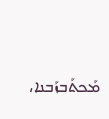ܡܰܟܬܰܒܙܰܒܢܐ،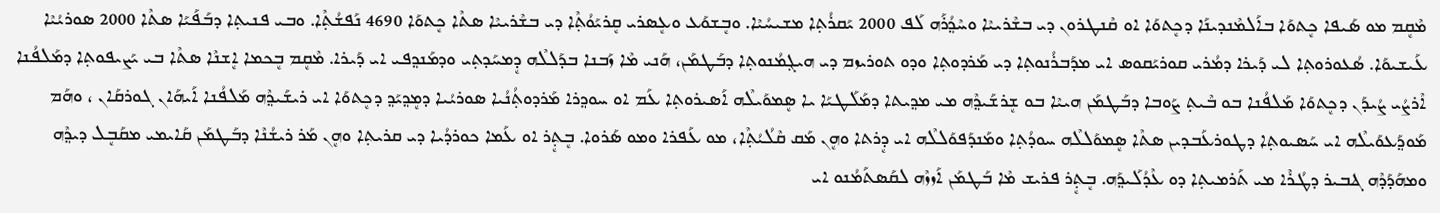ܡܶܩܷܡ ܡܘ ܣܰܝܦܐ ܟܷܬܘܰܐ ܒܐܰܠܡܶܢܕܝܢܰܐ ܕܟܷܬܘܰܐ ܐܘ ܩܶܢܛܪܘܢ ܕܝ ܒܫܶܪܝܝܶܐ ܘܚܶܕ݂ܳܪܰܗ ܠܰܦ 2000 ܝܰܩܪܳܬ݂ܐ ܡܫܝܚܳܝܶܐ. ܘܒܷܫܘܰܥ ܘܥܷܣܪܝ ܩܷܪܝܰܘܳܬ݂ܶܐ ܕܝ ܒܫܶܪܝܝܶܐ ܣܬܶܐ ܟܷܬܘܰܐ 4690 ܢܰܦܫܳܬ݂ܶܐ. ܘܒܝ ܦܢܝܬ݂ܐ ܕܒܰܦܰܝܰܐ ܣܬܶܐ 2000 ܣܘܪܝܳܝܶܐ ܥܰܝܫܝܘܰܐ. ܣܳܥܘܪܘܬ݂ܐ ܠܝ ܕܰܝܪܐ ܕܡܳܪܝ ܩܘܪܝܰܩܘܣ ܐܝ ܡܕܰܒܪܳܢܘܬ݂ܐ ܕܝ ܡܰܪܕܘܬ݂ܐ ܘܕܘ ܬܘܪܝܙܡ ܕܝ ܗܝܓ݂ܡܳܢܘܬ݂ܐ ܕܒܰܛܡܰܢ، ܗܰܢܝ ܡܶܐ ܙܰܒܢܐ ܒܕܰܠܠܶܗ ܕܷܡܚܰܕܬ݂ܝ ܘܕܡܰܢܕ݂ܦܝ ܐܝ ܕܰܝܪܐ. ܡܶܩܷܡ ܒܷܟܡܐ ܐܷܫܢܶܐ ܣܬܶܐ ܒܝ ܝܰܨܝܦܘܬ݂ܐ ܕܡܰܠܦܳܢܐ ܐܶܪܨܳܝ ܨܳܝܕܰܢ ܕܟܷܬܘܰܐ ܡܰܠܦܳܢܐ ܒܘ ܒܶܝܬ݂ ܨܰܘܒܐ ܕܒܰܛܡܰܢ ܗܝܝܶܐ ܒܘ ܫܷܪܫܰܝܕ݂ܶܗ ܡܝ ܡܕ݂ܝܬܐ ܕܡܰܠܰܛܝܰܐ ܝܐ ܣܷܡܘܰܝܠܶܗ ܐܰܣܝܪܘܬ݂ܐ ܥܰܡ ܐܘ ܚܘܕ݂ܪܐ ܡܰܪܕܘܬ݂ܳܢܳܝܐ ܣܘܪܝܳܝܐ ܕܡܷܕ݂ܝܰܕ݂ ܕܟܷܬܘܰܐ ܐܝ ܪܝܫܰܝܕ݂ܶܗ ܡܰܠܦܳܢܐ ܐܰܝܗܰܐܢ ܓܘܪܩܰܐܢ ، ܘܗܰܡ ܡܰܘܕ݂ܰܥܘܰܝܠܶܗ ܐܝ ܚܰܣܝܘܬ݂ܐ ܕܛܘܪܥܰܒܕܝܢ ܣܬܶܐ ܣܷܡܘܰܠܠܶܗ ܚܘܕܳܬ݂ܐ ܘܡܰܢܕܰܦܘܰܠܠܶܗ ܐܝ ܕܷܪܬܐ ܘܗܷܢ ܡܰܩ ܩܶܠܳܝܳܬ݂ܶܐ، ܡܘ ܥܰܦܪܐ ܘܡܘ ܣܰܪܘܐ. ܒܷܬ݂ܷܪ ܐܘ ܥܰܡܐ ܟܘܪܕܳܝܐ ܕܝ ܩܪܝܬ݂ܐ ܘܗܷܢ ܡܰܪ ܪܝܫܳܢܶܐ ܕܒܰܛܡܰܢ ܩܰܐܝܡܝ ܡܩܰܒܷܠ ܕܝܕ݂ܶܗ ܘܡܗܰܕܰܕܶܗ ܔܒܝܪ ܕܛܳܪܶܐ ܡܝ ܬܰܪܡܝܬ݂ܐ ܕܘ ܥܶܕܳܠܰܝܕ݂ܰܗ. ܒܷܬ݂ܷܪ ܦܪܝܫ ܡܶܐ ܒܰܛܡܰܢ ܐܰܙܙܶܗ ܠܩܰܣܬܰܡܳܢܘ ܐܝ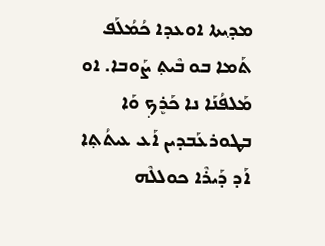ܡܕ݂ܝܬܐ ܐܘܥܕܐ ܟܳܡܳܠܰܦ ܬܰܡܐ ܒܘ ܒܶܝܬ݂ ܨܰܘܒܐ. ܐܘ ܡܰܠܦܳܢܰܐ ܢܐ ܟܰܪܷܟ݂ ܘܰܐ ܒܛܘܪܥܰܒܕܝܢ ܐܰܥ ܥܝܬܳܬ݂ܐ ܐܰܕ ܕܰܝܪܶܐ ܟܘܠܠܶܗ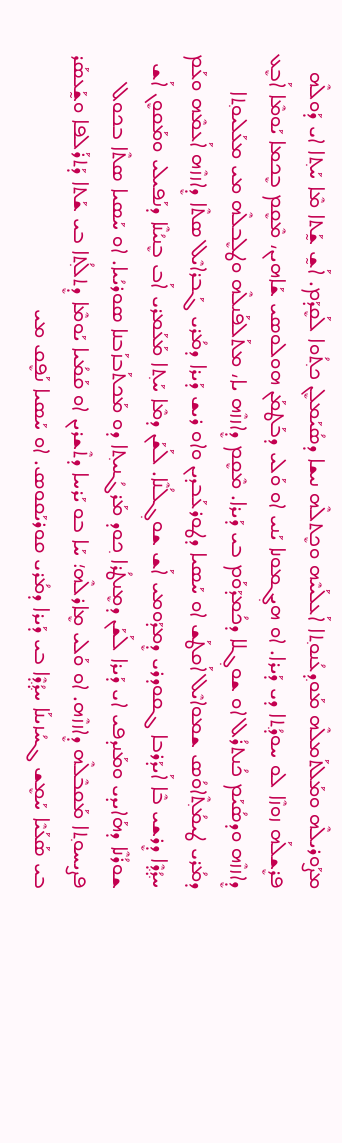ܡܨܰܘܪܝܠܶܗ ܘܡܰܠܬܰܡܠܶܗ ܡܰܘܕ݂ܥܳܢܘܬ݂ܐ ܐܰܥܠܰܝܝܶܗ ܘܟܷܬܠܶܗ ܢܝܫܐ ܕܣܳܝܰܡܠܷܢ ܟܬ݂ܳܘܐ ܠܰܩܷܕܰܡ. ܐܰܫ̰ ܫ̰ܰܬܐ ܡܶܐ ܚܰܬ݂ܐ ܐܝ ܕܰܘܠܶܗ ܦܪܷܫܠܰܗ ܙܘܙܶܐ ܠܘ ܚܘܕܳܬ݂ܐ ܕܝ ܕܰܝܪܐ. ܐܘ ܗܝܓ݂ܡܘܢܐ ܝܰܢܝ ܐܘ ܘܰܠܝ ܕܒܰܛܡܰܢ ܗܘܠܘܣܝ ܫܰܐܗܝܢ، ܡܶܩܷܡ ܒܷܟܡܐ ܝܰܘܡܶܐ ܐܰܒܷܥ ܕܷܐܙܙܶܗ ܘܕܣܳܝܰܡ ܟܳܢܬܪܳܠ ܐܘ ܫܘܓ݂ܠܐ ܕܟܳܡܕܰܘܰܡ ܒܝ ܕܰܝܪܐ. ܡܶܩܷܡ ܕܷܐܙܙܶܗ ܝܐ، ܡܬܰܠܦܰܢܠܶܗ ܘܛܠܷܒܠܶܗ ܡܝ ܡܥܰܠܝܘܬ݂ܐ ܕܡܳܪܝ ܛܝܡܳܬ݂ܶܐܘܳܣ ܫܡܘܐܝܶܠ ܐܰܩܛܰܫ ܐܘ ܚܰܣܝܐ ܕܛܘܪܥܰܒܕܝܢ ܘܐܘ ܪܝܫ ܕܰܝܪܐ ܕܡܳܪܝ ܓܰܒܪܐܝܶܠ ܣܬܶܐ ܕܷܐܙܙܶܗ ܐܰܥܡܶܗ ܘܥܰܡ ܚܕ݂ܳܕ݂ܶܐ ܕܷܪܫܝ ܒܶܐ ܐܰܝܕܰܪܒܐ ܓܩܘܕܪܝ ܕܷܡܕܰܘܡܝ ܐܰܫ ܫܘܓ݂ܠܳܢܶܐ. ܠܰܫܰܢ ܕܡܶܐ ܚܰܬ݂ܐ ܡܰܥܰܡܪܝ ܐܰܒ ܒܷܢܝܳܢܶܐ ܕܢܰܦܝܠܝ ܘܡܰܩܘܷܢ ܐܰܫ ܫܘܪܳܢܶܐ ܕܗܰܐܝܕܝ ܘܡܰܢܕܦܝ ܐܝ ܕܰܝܪܐ ܠܰܫܰܢ ܕܡܷܢܛܳܪܐ ܟ݂ܘܕ ܡܰܪܓܳܢܝܬ݂ܐ ܕܘ ܡܰܟܬܰܒܙܰܒܢܐ ܣܘܪܝܳܝܐ. ܐܘ ܚܰܣܝܐ ܣܬܶܐ ܒܟܘܠ ܦܨܝܚܘܬ݂ܐ ܡܰܩܒܶܠܶܗ ܕܷܐܙܙܶܗ. ܐܘ ܘܰܠܝ ܡܷܐܪܠܶܗ؛ ܚܰܐ ܒܘ ܝܰܪܚܐ ܕܬܶܫܪܝܢ ܐܘ ܩܰܡܳܝܐ ܝܰܘܡܶܐ ܕܷܬܠܳܬ݂ܐ ܒܝ ܫܰܬܐ ܕܰܬܪܰܠܦܐ ܘܫ̰ܰܥܣܰܪ ܒܝ ܣܰܥܰܝܶܐ ܚܰܡܷܫ ܓܚܳܙܝܢܰܐ ܚܕ݂ܳܕ݂ܶܐ ܒܝ ܕܰܝܪܐ ܕܡܳܪܝ ܩܘܪܝܰܩܘܣ. ܐܘ ܚܰܣܝܐ ܢܰܦܷܩ ܡܝ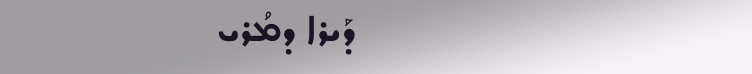ܕܰܝܪܐ ܕܡܳܪܝ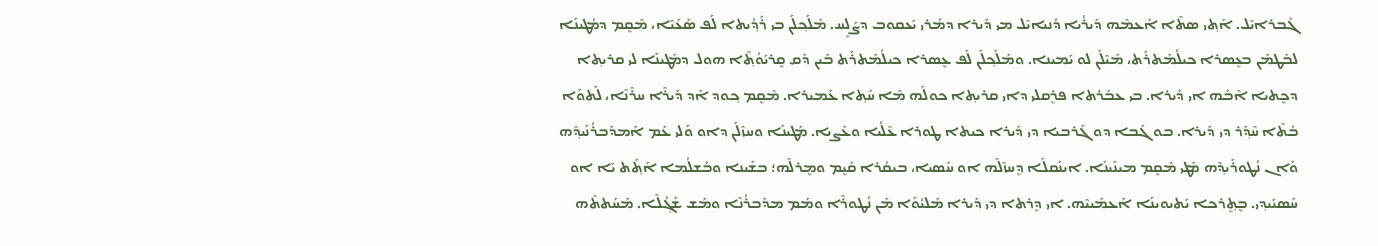ܓܰܒܪܐܝܶܠ. ܐܰܬ݂ܝ ܣܬܶܐ ܐܰܥܡܶܗ ܕܰܝܪܳܝܐ ܕܳܢܝܐܝܶܠ ܡܝ ܕܰܝܪܐ ܕܡܳܪܝ ܝܰܥܩܘܒ ܕܨܰܠܷܚ. ܡܰܠܰܟ݂ܠܰܢ ܒܝ ܪܰܕ݂ܳܝܬܐ ܠܰܦ ܣܰܥܰܝܶܐ، ܡܶܩܷܡ ܕܡܳܛܝܢܰܐ ܠܒܰܛܡܰܢ ܒܥܷܣܪܐ ܟܝܠܳܡܰܬܪܰܬ، ܡܰܝܶܠܰܢ ܠܘ ܝܰܡܝܢܐ. ܘܡܰܠܰܟ݂ܠܰܢ ܠܰܦ ܥܷܣܪܐ ܟܝܠܳܡܰܬܪܰܬ ܒܰܝܢ ܕܰܩ ܩܷܪܝܰܘܳܬ݂ܶܐ ܗܘܠ ܕܡܰܛܝܢܰܐ ܠܝ ܩܪܝܬ݂ܐ ܕܟܷܬܝܐ ܐܶܒܰܗ ܐܝ ܕܰܝܪܐ. ܒܝ ܥܒܰܪܬܐ ܦܪܷܩܠܝ ܕܐܝ ܩܪܝܬ݂ܐ ܟܘܠܰܗ ܡܶܐ ܚܰܬ݂ܐ ܥܰܡܝܪܐ. ܡܶܩܷܡ ܟ݂ܘܕ ܐܰܕ ܕܰܝܪܶܐ ܚܪܶܢܶܐ، ܠܰܬܘܰܐ ܒܳܬܶܐ ܚܶܕ݂ܰܪ ܕܝ ܕܰܝܪܐ. ܒܘ ܓܰܒܐ ܕܘ ܓܰܪܒܝܐ ܕܝ ܕܰܝܪܐ ܟܝܬܐ ܛܘܪܐ ܥܶܠܳܝܐ ܘܥܰܨܝܐ. ܡܰܛܝܢܰܐ ܘܚܙܶܠܰܢ ܕܐܘ ܘܰܠܝ ܥܰܡ ܐܰܡܕܰܒܪܳܢܰܝܕ݂ܶܗ ܘܰܐܢ ܢܳܛܘܪܰܝܕ݂ܶܗ ܡܰܛܝ ܡܶܩܷܡ ܡܝܢܰܝܢܰܐ. ܐܝܢܰܩܠܰܐ ܕܷܚܙܶܠܶܗ ܐܘ ܚܰܣܝܐ، ܒܝܩܳܪܐ ܩܰܝܷܡ ܘܡܷܪܠܶܗ؛ ܒܫܰܝܢܐ ܘܒܰܫܠܳܡܐ ܐܰܬ݂ܰܬ ܝܰܐ ܐܘ ܚܰܣܝܰܝܕ݂ܝ. ܒܷܬ݂ܷܪܟܐ ܝܰܬܝܘܝܢܰܐ ܐܰܥܡܰܝܝܶܗ. ܐܝ ܕܷܪܬܐ ܕܝ ܕܰܝܪܐ ܡܰܠܝܳܘܰܐ ܡܰܢ ܢܳܛܘܪܶܐ ܘܡܰܡ ܡܕܰܒܪܳܢܶܐ ܘܡܰܫ ܫܰܓ݂ܳܠܶܐ. ܡܰܚܰܬܬܶܗ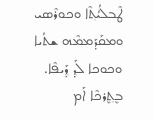ܛܶܒܠܳܝܳܬ݂ܶܐ ܘܟܘܪܶܣܝ ܘܡܩܰܕܰܡܡܶܗ ܫܬܳܝܐ ܘܟܘܟܐ ܠܰܕ݂ ܕ݂ܰܝܦܶܐ. ܒܷܬ݂ܷܪܟܶܐ ܐܰܡ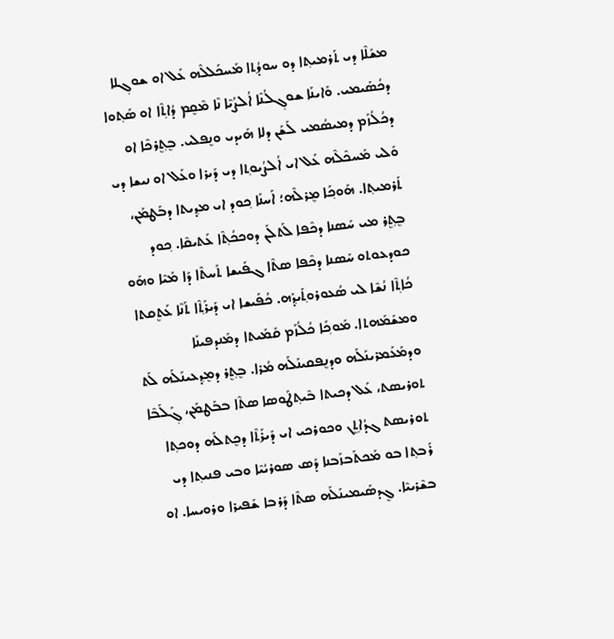ܡܫܰܠܶܐ ܕܝ ܬܰܪܡܝܬ݂ܐ ܕܘ ܚܘܕܳܬ݂ܐ ܡܰܚܟܰܠܠܶܗ ܥܰܠ ܐܘ ܫܘܓ݂ܠܐ ܕܟܳܣܰܝܡܝ. ܘܰܐܝܢܰܐ ܫܘܓ݂ܠܳܢܶܐ ܐܳܠܨܳܝܶܐ ܢܶܐ ܡܶܩܷܡ ܕܳܐܬ݂ܶܐ ܐܘ ܣܰܬ݂ܘܐ ܕܟܳܠܳܙܰܡ ܕܡܝܣܳܡܝ ܠܰܫܰܢ ܕܠܐ ܗܰܝܕܝ ܘܢܷܦܠܝ. ܒܷܬ݂ܷܪܟܶܐ ܐܘ ܘܰܠܝ ܡܰܚܟܶܠܶܗ ܥܰܠ ܐܝ ܐܳܠܨܳܝܘܬ݂ܐ ܕܝ ܕܰܝܪܐ ܘܥܰܠ ܐܘ ܢܝܫܐ ܕܝ ܬܰܪܡܝܬ݂ܐ. ܗܰܘܟ݂ܰܐ ܡܷܪܠܶܗ؛ ܐܰܚܢܰܐ ܟ݂ܘܕ ܐܝ ܡܕ݂ܝܬܐ ܕܒܰܛܡܰܢ، ܒܷܬ݂ܷܪ ܡܝ ܚܰܣܢܐ ܕܟܶܦܐ ܠܰܬܠܰܢ ܕܘܟܟܳܬ݂ܶܐ ܥܰܬܝܩܶܐ. ܟ݂ܘܕ ܟܘܕܥܘܬܘ ܚܰܣܢܐ ܕܟܶܦܐ ܣܬܶܐ ܓܦܰܝܫܐ ܬܰܚܬܶܐ ܕܰܐ ܡܰܝܶܐ ܘܗܰܘ ܟܳܐܬ݂ܶܐ ܢܳܫܶܐ ܠܝ ܣܳܥܘܪܘܬ݂ܰܝܕ݂ܰܗ. ܟܳܦܰܝܫܐ ܐܝ ܕܰܝܪܰܬ݂ܶܐ ܬܰܢܶܐ ܥܰܬܷܩܬܐ ܘܡܫܰܡܰܗܬܐ. ܡܰܘܟ݂ܰܐ ܟܳܠܳܙܰܡ ܩܰܡܰܝܬܐ ܕܡܰܢܕܦܝܢܰܐ ܘܕܡܰܥܰܡܪܝܢܰܠܰܗ ܘܕܢܷܦܩܝܢܰܠܰܗ ܡܳܪܐ. ܒܷܬ݂ܷܪ ܕܡܷܕ݂ܥܝܢܰܠܰܗ ܠܰܬ ܬܘܪܝܣܬ، ܥܰܠ ܕܟܝܬܐ ܒܶܝܬ݂ܛܰܘܣܐ ܣܬܶܐ ܒܒܰܛܡܰܢ، ܓ݂ܰܠܰܒܶܐ ܬܘܪܝܣܬ ܓܕܳܐܬ݂ܷܢ ܘܟܘܪܟܝ ܐܝ ܕܰܝܪܰܬ݂ܶܐ ܕܟܷܬܠܰܗ ܕܘܟܬ݂ܐ ܪܰܒܬ݂ܐ ܒܘ ܡܰܟܬܰܒܙܰܒܢܐ ܕܰܣ ܣܘܪܝܳܝܶܐ ܘܒܝ ܦܢܝܬ݂ܐ ܕܝ ܒܫܶܪܝܝܶܐ. ܓܷܕܣܰܝܡܝܢܰܠܰܗ ܣܬܶܐ ܕܰܪܒܐ ܫܰܦܝܪܐ ܘܪܘܝܚܐ. ܐܘ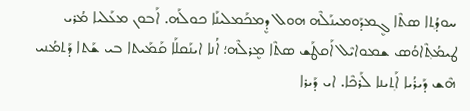ܚܘܕܳܬ݂ܐ ܣܬܶܐ ܓܷܡܕܰܘܡܝܢܰܠܶܗ ܗܘܠ ܕܷܡܟܰܡܠܝܢܰܐ ܟܘܠܰܗ. ܐܰܒܘܢ ܡܥܰܠܝܐ ܡܳܪܝ ܛܝܡܳܬ݂ܶܐܘܳܣ ܫܡܘܐܝܶܠ ܐܰܩܛܰܫ ܣܬܶܐ ܡܷܪܠܶܗ؛ ܐܳܢܐ ܐܝܢܰܩܠܰܐ ܩܰܡܰܝܬܐ ܒܝ ܫܰܬܐ ܕܰܬܡܳܢܝ ܗܶܫ ܕܰܝܪܳܝܐ ܐܰܬ݂ܝܢܐ ܠܰܪܟܶܐ. ܐܝ ܕܰܝܪܐ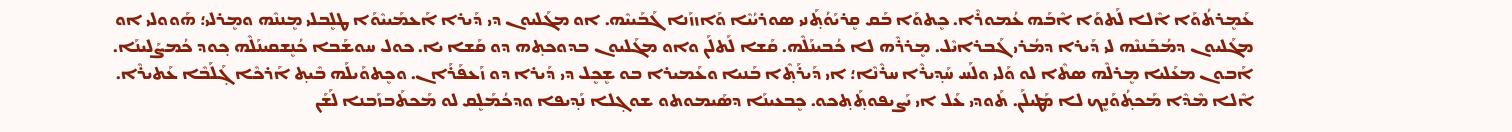ܥܰܡܷܪܬܳܘܰܐ ܐܶܠܐ ܠܰܬܘܰܐ ܐܶܒܰܗ ܥܳܡܘܪܶܐ. ܟܷܬܘܰܐ ܒܰܩ ܩܷܪܝܰܘܳܬ݂ܰܢܝ ܣܘܪܝܳܝܶܐ ܘܰܐܙܙܰܢܐ ܓܰܒܰܝܝܶܗ. ܐܘ ܡܓܰܠܝܘܢ ܕܝ ܕܰܝܪܐ ܐܰܥܡܰܝܝܶܘܰܐ ܛܠܷܒܠܝ ܡܷܢܢܶܗ ܘܡܷܪܠܝ؛ ܗܰܘܘܠܝ ܐܘ ܡܓܰܠܝܘܢ ܕܡܳܒܰܢܢܶܗ ܠܝ ܕܰܝܪܐ ܕܡܳܪܝ ܓܰܒܪܐܝܶܠ. ܡܷܪܪܶܗ ܠܐ ܟܳܒܝܢܰܠܶܗ. ܩܰܫܐ ܠܰܬܠܰܢ ܘܐܘ ܡܓܰܠܝܘܢ ܒܕܘܟܬ݂ܗ ܕܘ ܩܰܫܐ ܝܐ. ܟܘܠ ܚܘܫܰܒܐ ܟܳܢܷܫܩܝܢܰܠܶܗ ܟ݂ܘܕ ܟܳܡܨܰܠܝܢܰܐ. ܐܰܒܘܢ ܡܥܰܠܝܐ ܡܷܪܠܶܗ ܣܬܶܐ ܠܘ ܘܰܠܝ ܘܠܰܚ ܚܰܕ݂ܝܪܶܐ ܚܪܶܢܶܐ؛ ܐܝ ܕܰܝܪܰܬ݂ܶܐ ܒܰܢܝܐ ܘܥܰܡܝܪܐ ܒܘ ܫܷܟܷܠ ܕܝ ܕܰܝܪܐ ܕܘ ܙܰܥܦܰܪܰܐܢ. ܘܟܷܬܘܰܝܠܰܗ ܒܶܝܬ݂ ܐܰܪܟܶܐ ܓ݂ܰܠܰܒܶܐ ܥܰܬܝܪܶܐ. ܐܶܠܐ ܡܶܕܶܐ ܡܰܟܬ݂ܳܘܰܢܷܟ ܠܐ ܡܰܛܝܠܰܢ. ܬܰܘܕܝ ܥܰܠ ܐܝ ܝܰܨܝܦܘܬ݂ܰܬ݂ܟܘ. ܟܷܒܥܝܢܰܐ ܕܣܰܝܡܘܬܘ ܫܘܓ݂ܠܐ ܢܰܕ݂ܝܦܐ ܘܕܟܳܡܰܠܷܩ ܠܘ ܡܰܟܬܰܒܙܰܒܢܐ ܠܰܫܰܢ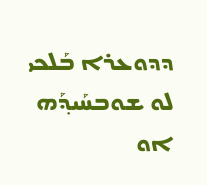ܕܕܘܥܪܐ ܒܰܠܟܝ ܠܘ ܫܘܒܚܰܝܕ݂ܰܗ ܐܘ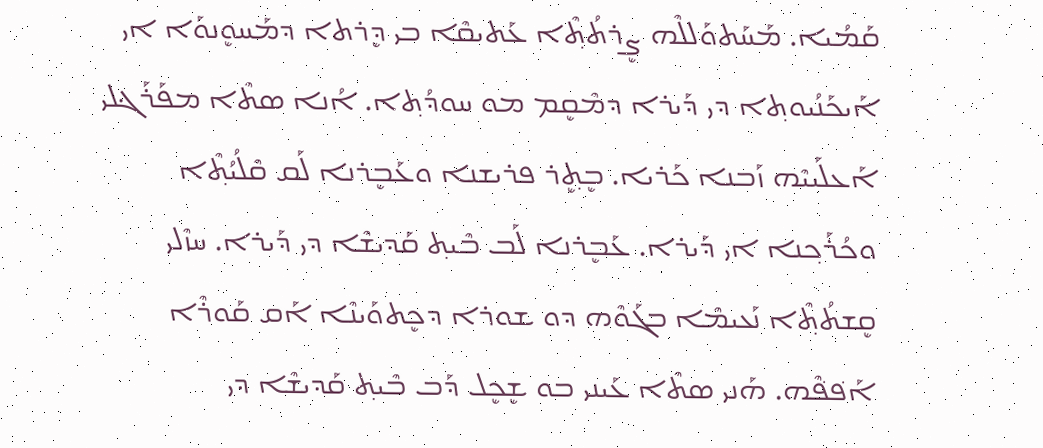ܩܰܡܳܝܐ. ܡܰܚܰܬܘܰܠܠܶܗ ܨܷܪܬܳܬ݂ܶܐ ܥܰܬܝܩܶܐ ܒܝ ܕܷܪܬܐ ܕܡܰܚܘܷܢܘܰܐ ܐܝ ܐܰܝܟܰܢܳܝܘܬ݂ܐ ܕܝ ܕܰܝܪܐ ܕܡܶܩܷܡ ܡܘ ܚܘܕܳܬ݂ܐ. ܐܳܢܐ ܣܬܶܐ ܡܦܰܪܰܔܠܝ ܐܰܥܠܰܝܝܶܗ ܙܰܒܢܐ ܟܰܪܝܐ. ܒܷܬ݂ܷܪ ܦܪܝܫܢܐ ܘܥܰܒܷܪܢܐ ܠܰܩ ܩܶܠܳܝܳܬ݂ܶܐ ܘܟܳܪܰܟ݂ܢܐ ܐܝ ܕܰܝܪܐ. ܥܰܒܷܪܢܐ ܠܰܒ ܒܶܝܬ݂ ܩܰܕܝܫܶܐ ܕܝ ܕܰܝܪܐ. ܚܙܶܠܝ ܩܷܫܬܳܬ݂ܶܐ ܢܰܥܝܡܶܐ ܒܓܰܘܶܗ ܕܘ ܫܘܪܐ ܕܟܷܬܘܰܝܢܶܐ ܐܰܩ ܩܰܘܪܶܐ ܐܰܦ݁ܦ݁ܶܗ. ܗܰܢܝ ܣܬܶܐ ܥܰܝܢܝ ܒܘ ܫܷܟܷܠ ܕܰܒ ܒܶܝܬ݂ ܩܰܕܝܫܶܐ ܕܝ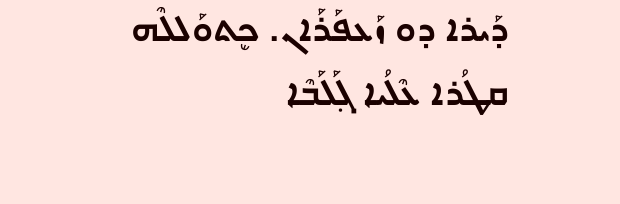ܕܰܝܪܐ ܕܘ ܙܰܥܦܰܪܰܐܢ. ܟܷܬܘܰܠܠܶܗ ܩܛܳܪܐ ܥܶܠܳܝܐ ܓ݂ܰܠܰܒܶܐ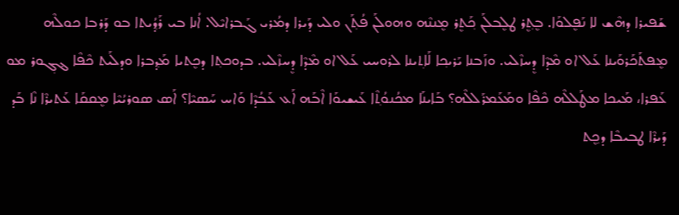ܫܰܦܝܪܐ ܕܗܶܫ ܠܐ ܢܰܦܷܠܘܰܐ. ܒܷܬ݂ܷܪ ܛܠܷܒܠܰܢ ܟ݂ܰܬܷܪ ܡܷܢܢܶܗ ܘܗܘܠܰܢ ܦܳܬ݂ܰܢ ܘܠܝ ܕܰܝܪܐ ܕܡܳܪܝ ܓܰܒܪܐܝܶܠ. ܐܳܢܐ ܒܝ ܪܰܕ݂ܳܝܬܐ ܒܘ ܕܰܪܒܐ ܟܘܠܶܗ ܡܷܦܬܰܟܰܪܘܰܝܢܐ ܥܰܠ ܐܘ ܡܶܕܶܐ ܕܷܚܙܶܠܝ. ܘܙܰܒܢܐ ܝܰܪܝܟ݂ܐ ܠܰܐܬ݂ܝܢܐ ܠܪܘܚܝ ܥܰܠ ܐܘ ܡܶܕܶܐ ܕܷܚܙܶܠܝ. ܒܕܘܟܬ݂ܐ ܕܟܷܬܝܐ ܡܰܕ݂ܒܪܐ ܘܕܠܰܝܬ ܟܶܦܶܐ ܔܓ݂ܘܪ ܡܘ ܥܰܦܪܐ، ܡܰܝܟܐ ܡܛܰܠܠܶܗ ܟܶܦܶܐ ܘܡܰܥܰܡܪܰܠܠܶܗ؟ ܒܰܐܝܢܰܐ ܡܟܳܢܘܳܬ݂ܶܐ ܥܰܝܫܝܘܰܐ ܐܶܒܰܗ ܐܰܥ ܥܰܒܳܕܶܐ ܘܰܐܚ ܚܰܣܝܶܐ؟ ܐܰܣ ܣܘܪܝܳܝܶܐ ܡܷܩܩܰܐ ܥܰܬܝܪܶܐ ܢܶܐ ܒܰܕ ܕܰܝܪܶܐ ܛܒܝܒܶܐ ܕܟ݂ܷܬ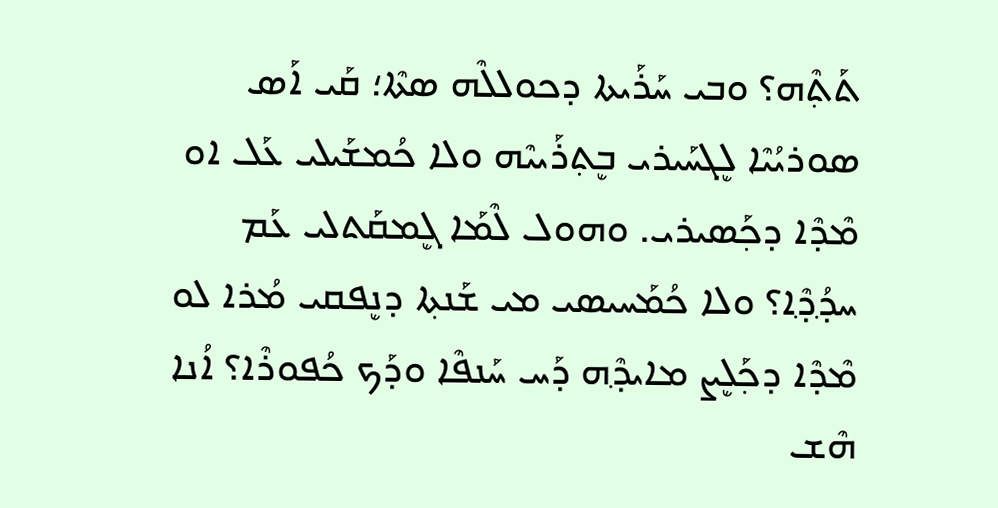ܬܰܬ݂ܶܗ؟ ܘܒܝ ܚܰܪܰܝܬܐ ܕܟܘܠܠܶܗ ܣܬܶܐ؛ ܩܰܝ ܐܰܣ ܣܘܪܝܳܝܶܐ ܠܷܓܚܰܝܪܝ ܒܷܬ݂ܪܰܝܝܶܗ ܘܠܐ ܟܳܡܫܰܝܠܝ ܥܰܠ ܐܘ ܡܶܕܶܐ ܕܟ݂ܰܣܝܪܝ. ܘܗܘܠ ܠܶܡܰܐ ܓܷܡܩܰܬܠܝ ܥܰܡ ܚܕ݂ܳܕ݂ܶܐ؟ ܘܠܐ ܟܳܡܰܚܝܣܝ ܡܝ ܫܰܢܬ݂ܐ ܕܢܷܦܩܝ ܡܳܪܐ ܠܘ ܡܶܕܶܐ ܕܟ݂ܰܠܷܨ ܡܐܝܕ݂ܶܗ ܕܰܚ ܚܰܢܦܶܐ ܘܕܰܟ ܟܳܦܘܪܶܐ؟ ܐܳܢܐ ܗܶܫ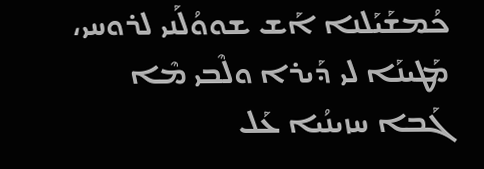ܟܳܡܫܰܝܰܠܢܐ ܐܰܫ ܫܘܘܳܠܰܢܝ ܠܪܘܚܝ، ܡܰܛܝܢܰܐ ܠܝ ܕܰܝܪܐ ܘܠܶܒܝ ܡܶܐ ܓܰܒܐ ܚܙܝܢܳܝܐ ܥܰܠ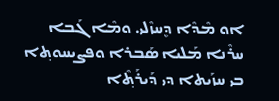ܐܘ ܡܶܕܶܐ ܕܷܚܙܶܠܝ. ܘܡܶܐ ܓܰܒܐ ܚܪܶܢܐ ܡܰܠܝܐ ܣܰܒܪܐ ܘܦܨܝܚܘܬ݂ܐ ܒܝ ܚܙܰܝܬܐ ܕܝ ܕܰܝܪܰܬ݂ܶܐ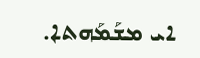ܐܝ ܡܫܰܡܰܗܬܐ.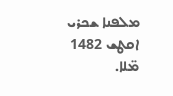ܡܠܦܢܐ ܫܟܪܝ ܐܩܛܫ 1482 ܡ̈ܠܐ.